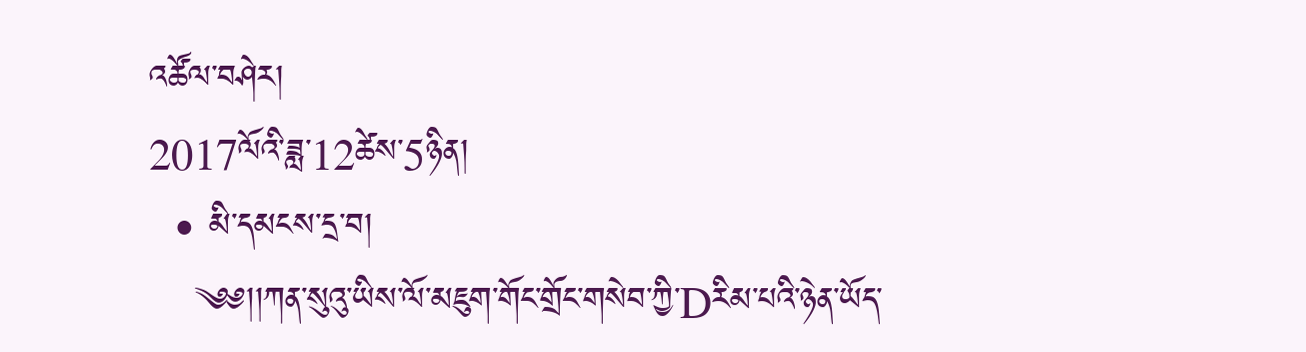འཚོལ་བཤེར།
2017ལོའི་ཟླ་12ཚེས་5ཉིན།
  • མི་དམངས་དྲ་བ།
    ༄༅།།ཀན་སུའུ་ཡིས་ལོ་མཇུག་གོང་གྲོང་གསེབ་ཀྱི་Dརིམ་པའི་ཉེན་ཡོད་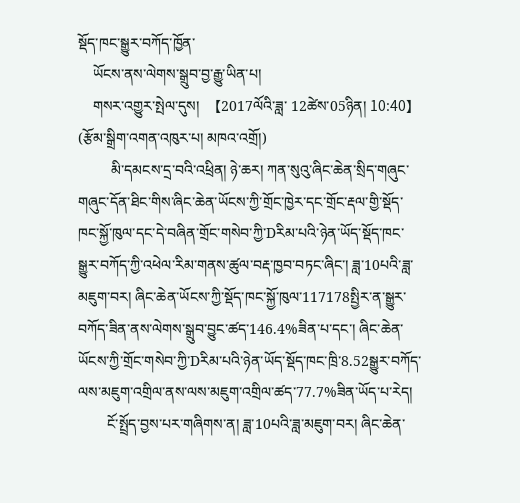སྡོད་ཁང་སྒྱུར་བཀོད་ཁྱོན་
    ཡོངས་ནས་ལེགས་སྒྲུབ་བྱ་རྒྱུ་ཡིན་པ།
    གསར་འགྱུར་སྤེལ་དུས།  【2017ལོའི་ཟླ་ 12ཚེས་05ཉིན། 10:40】   (རྩོམ་སྒྲིག་འགན་འཁུར་པ། མཁའ་འགྲོ།)
         མི་དམངས་དྲ་བའི་འཕྲིན། ཉེ་ཆར། ཀན་སུའུ་ཞིང་ཆེན་སྲིད་གཞུང་གཞུང་དོན་ཐིང་གིས་ཞིང་ཆེན་ཡོངས་ཀྱི་གྲོང་ཁྱེར་དང་གྲོང་རྡལ་གྱི་སྡོད་ཁང་སྐྱོ་ཁུལ་དང་དེ་བཞིན་གྲོང་གསེབ་ཀྱི་Dརིམ་པའི་ཉེན་ཡོད་སྡོད་ཁང་སྒྱུར་བཀོད་ཀྱི་འཕེལ་རིམ་གནས་ཚུལ་བརྡ་ཁྱབ་བཏང་ཞིང་། ཟླ་10པའི་ཟླ་མཇུག་བར། ཞིང་ཆེན་ཡོངས་ཀྱི་སྡོད་ཁང་སྐྱོ་ཁུལ་117178སྤྱིར་ན་སྒྱུར་བཀོད་ཟིན་ནས་ལེགས་སྒྲུབ་བྱུང་ཚད་146.4%ཟིན་པ་དང་། ཞིང་ཆེན་ཡོངས་ཀྱི་གྲོང་གསེབ་ཀྱི་Dརིམ་པའི་ཉེན་ཡོད་སྡོད་ཁང་ཁྲི་8.52སྒྱུར་བཀོད་ལས་མཇུག་འགྲིལ་ནས་ལས་མཇུག་འགྲིལ་ཚད་77.7%ཟིན་ཡོད་པ་རེད།
        ངོ་སྤྲོད་བྱས་པར་གཞིགས་ན། ཟླ་10པའི་ཟླ་མཇུག་བར། ཞིང་ཆེན་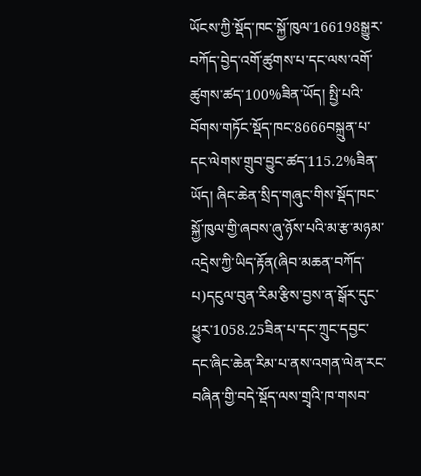ཡོངས་ཀྱི་སྡོད་ཁང་སྐྱོ་ཁུལ་166198སྒྱུར་བཀོད་བྱེད་འགོ་ཚུགས་པ་དང་ལས་འགོ་ཚུགས་ཚད་100%ཟིན་ཡོད། སྤྱི་པའི་བོགས་གཏོང་སྡོད་ཁང་8666བསྐྲུན་པ་དང་ལེགས་གྲུབ་བྱུང་ཚད་115.2%ཟིན་ཡོད། ཞིང་ཆེན་སྲིད་གཞུང་གིས་སྡོད་ཁང་སྐྱོ་ཁུལ་གྱི་ཞབས་ཞུ་ཉོས་པའི་མ་རྩ་མཉམ་འདྲེས་ཀྱི་ཡིད་རྟོན(ཞིབ་མཆན་བཀོད་པ)དངུལ་བུན་རིམ་རྩིས་བྱས་ན་སྒོར་དུང་ཕྱུར་1058.25ཟིན་པ་དང་ཀྲུང་དབྱང་དང་ཞིང་ཆེན་རིམ་པ་ནས་འགན་ལེན་རང་བཞིན་གྱི་བདེ་སྡོད་ལས་གྲྭའི་ཁ་གསབ་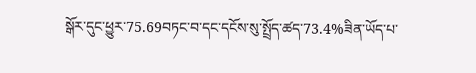སྒོར་དུང་ཕྱུར་75.69བཏང་བ་དང་དངོས་སུ་སྤྲོད་ཚད་73.4%ཟིན་ཡོད་པ་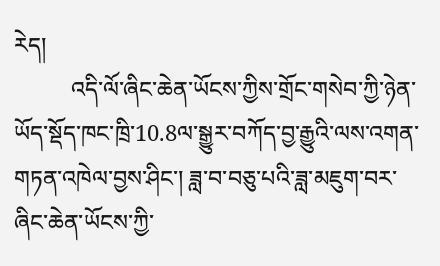རེད།
          འདི་ལོ་ཞིང་ཆེན་ཡོངས་ཀྱིས་གྲོང་གསེབ་ཀྱི་ཉེན་ཡོད་སྡོད་ཁང་ཁྲི་10.8ལ་སྒྱུར་བཀོད་བྱ་རྒྱུའི་ལས་འགན་གཏན་འཁེལ་བྱས་ཤིང་། ཟླ་བ་བཅུ་པའི་ཟླ་མཇུག་བར་ཞིང་ཆེན་ཡོངས་ཀྱི་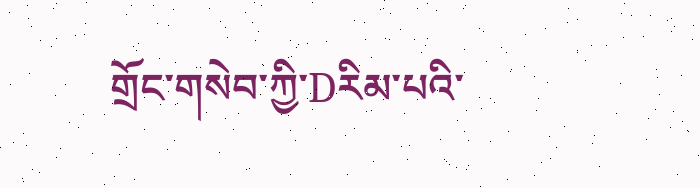གྲོང་གསེབ་ཀྱི་Dརིམ་པའི་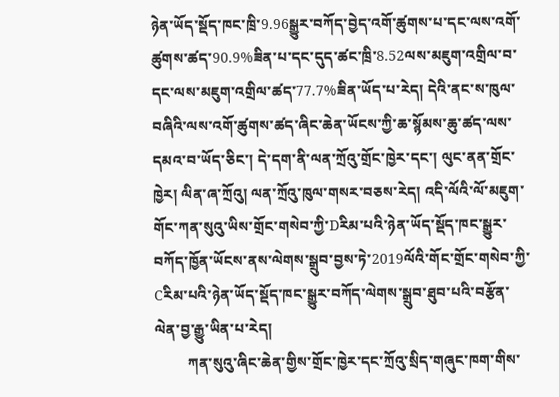ཉེན་ཡོད་སྡོད་ཁང་ཁྲི་9.96སྒྱུར་བཀོད་བྱེད་འགོ་ཚུགས་པ་དང་ལས་འགོ་ཚུགས་ཚད་90.9%ཟིན་པ་དང་དུད་ཚང་ཁྲི་8.52ལས་མཇུག་འགྲིལ་བ་དང་ལས་མཇུག་འགྲིལ་ཚད་77.7%ཟིན་ཡོད་པ་རེད། དེའི་ནང་ས་ཁུལ་བཞིའི་ལས་འགོ་ཚུགས་ཚད་ཞིང་ཆེན་ཡོངས་ཀྱི་ཆ་སྙོམས་ཆུ་ཚད་ལས་དམའ་བ་ཡོད་ཅིང་། དེ་དག་ནི་ལན་ཀྲོའུ་གྲོང་ཁྱེར་དང་། ལུང་ནན་གྲོང་ཁྱེར། ལིན་ཞ་ཀྲོའུ། ལན་ཀྲོའུ་ཁུལ་གསར་བཅས་རེད། འདི་ལོའི་ལོ་མཇུག་གོང་ཀན་སུའུ་ཡིས་གྲོང་གསེབ་ཀྱི་Dརིམ་པའི་ཉེན་ཡོད་སྡོད་ཁང་སྒྱུར་བཀོད་ཁྱོན་ཡོངས་ནས་ལེགས་སྒྲུབ་བྱས་ཏེ་2019ལོའི་གོང་གྲོང་གསེབ་ཀྱི་Cརིམ་པའི་ཉེན་ཡོད་སྡོད་ཁང་སྒྱུར་བཀོད་ལེགས་སྒྲུབ་ཐུབ་པའི་བརྩོན་ལེན་བྱ་རྒྱུ་ཡིན་པ་རེད།
         ཀན་སུའུ་ཞིང་ཆེན་གྱིས་གྲོང་ཁྱེར་དང་ཀྲོའུ་སྲིད་གཞུང་ཁག་གིས་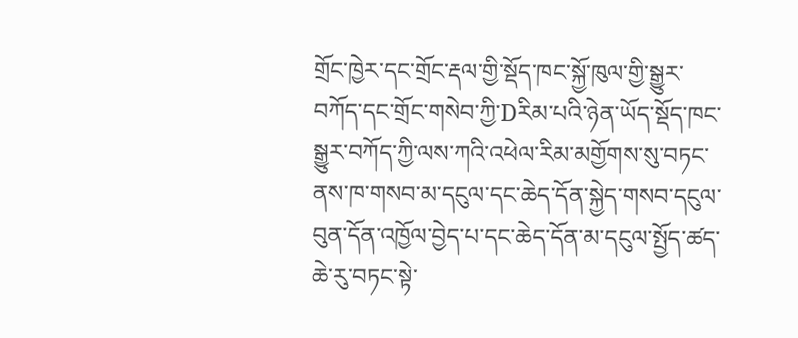གྲོང་ཁྱེར་དང་གྲོང་རྡལ་གྱི་སྡོད་ཁང་སྐྱོ་ཁུལ་གྱི་སྒྱུར་བཀོད་དང་གྲོང་གསེབ་ཀྱི་Dརིམ་པའི་ཉེན་ཡོད་སྡོད་ཁང་སྒྱུར་བཀོད་ཀྱི་ལས་ཀའི་འཕེལ་རིམ་མགྱོགས་སུ་བཏང་ནས་ཁ་གསབ་མ་དངུལ་དང་ཆེད་དོན་སྐྱེད་གསབ་དངུལ་བུན་དོན་འཁྱོལ་བྱེད་པ་དང་ཆེད་དོན་མ་དངུལ་སྤྱོད་ཚད་ཆེ་རུ་བཏང་སྟེ་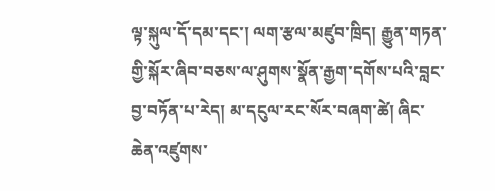ལྟ་སྐུལ་དོ་དམ་དང་། ལག་རྩལ་མཛུབ་ཁྲིད། རྒྱུན་གཏན་གྱི་སྐོར་ཞིབ་བཅས་ལ་ཤུགས་སྣོན་རྒྱག་དགོས་པའི་བླང་བྱ་བཏོན་པ་རེད། མ་དངུལ་རང་སོར་བཞག་ཚེ། ཞིང་ཆེན་འཛུགས་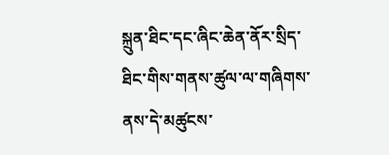སྐྲུན་ཐིང་དང་ཞིང་ཆེན་ནོར་སྲིད་ཐིང་གིས་གནས་ཚུལ་ལ་གཞིགས་ནས་དེ་མཚུངས་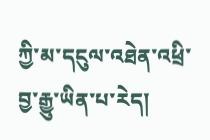ཀྱི་མ་དངུལ་འཐེན་འཕྲི་བྱ་རྒྱུ་ཡིན་པ་རེད།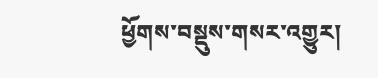ཕྱོགས་བསྡུས་གསར་འགྱུར།